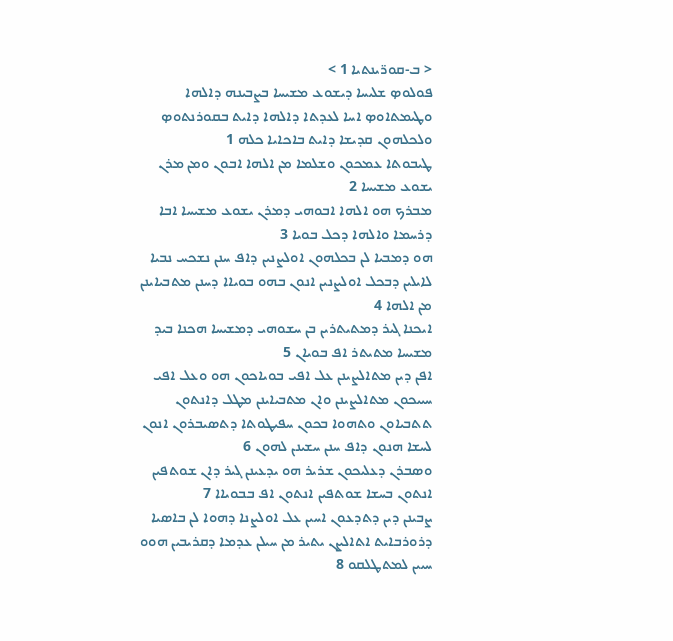< ܒ-ܩܘܪ̈ܝܢܬܝܐ 1 >
ܦܘܠܘܤ ܫܠܝܚܐ ܕܝܫܘܥ ܡܫܝܚܐ ܒܨܒܝܢܗ ܕܐܠܗܐ ܘܛܝܡܬܐܘܤ ܐܚܐ ܠܥܕܬܐ ܕܐܠܗܐ ܕܐܝܬ ܒܩܘܪܢܬܘܤ ܘܠܟܠܗܘܢ ܩܕܝܫܐ ܕܐܝܬ ܒܐܟܐܝܐ ܟܠܗ 1
ܛܝܒܘܬܐ ܥܡܟܘܢ ܘܫܠܡܐ ܡܢ ܐܠܗܐ ܐܒܘܢ ܘܡܢ ܡܪܢ ܝܫܘܥ ܡܫܝܚܐ 2
ܡܒܪܟ ܗܘ ܐܠܗܐ ܐܒܘܗܝ ܕܡܪܢ ܝܫܘܥ ܡܫܝܚܐ ܐܒܐ ܕܪܚܡܐ ܘܐܠܗܐ ܕܟܠ ܒܘܝܐ 3
ܗܘ ܕܡܒܝܐ ܠܢ ܒܟܠܗܘܢ ܐܘܠܨܢܝܢ ܕܐܦ ܚܢܢ ܢܫܟܚ ܢܒܝܐ ܠܐܝܠܝܢ ܕܒܟܠ ܐܘܠܨܢܝܢ ܐܢܘܢ ܒܗܘ ܒܘܝܐܐ ܕܚܢܢ ܡܬܒܝܐܝܢܢ ܡܢ ܐܠܗܐ 4
ܐܝܟܢܐ ܓܝܪ ܕܡܬܝܬܪܝܢ ܒܢ ܚܫܘܗܝ ܕܡܫܝܚܐ ܗܟܢܐ ܒܝܕ ܡܫܝܚܐ ܡܬܝܬܪ ܐܦ ܒܘܝܐܢ 5
ܐܦܢ ܕܝܢ ܡܬܐܠܨܝܢܢ ܥܠ ܐܦܝ ܒܘܝܐܟܘܢ ܗܘ ܘܥܠ ܐܦܝ ܚܝܝܟܘܢ ܡܬܐܠܨܝܢܢ ܘܐܢ ܡܬܒܝܐܝܢܢ ܡܛܠ ܕܐܢܬܘܢ ܬܬܒܝܐܘܢ ܘܬܗܘܐ ܒܟܘܢ ܚܦܝܛܘܬܐ ܕܬܤܝܒܪܘܢ ܐܢܘܢ ܠܚܫܐ ܗܢܘܢ ܕܐܦ ܚܢܢ ܚܫܝܢܢ ܠܗܘܢ 6
ܘܤܒܪܢ ܕܥܠܝܟܘܢ ܫܪܝܪ ܗܘ ܝܕܥܝܢܢ ܓܝܪ ܕܐܢ ܫܘܬܦܝܢ ܐܢܬܘܢ ܒܚܫܐ ܫܘܬܦܝܢ ܐܢܬܘܢ ܐܦ ܒܒܘܝܐܐ 7
ܨܒܝܢܢ ܕܝܢ ܕܬܕܥܘܢ ܐܚܝܢ ܥܠ ܐܘܠܨܢܐ ܕܗܘܐ ܠܢ ܒܐܤܝܐ ܕܪܘܪܒܐܝܬ ܐܬܐܠܨܢ ܝܬܝܪ ܡܢ ܚܝܠܢ ܥܕܡܐ ܕܩܪܝܒܝܢ ܗܘܘ ܚܝܝܢ ܠܡܬܛܠܩܘ 8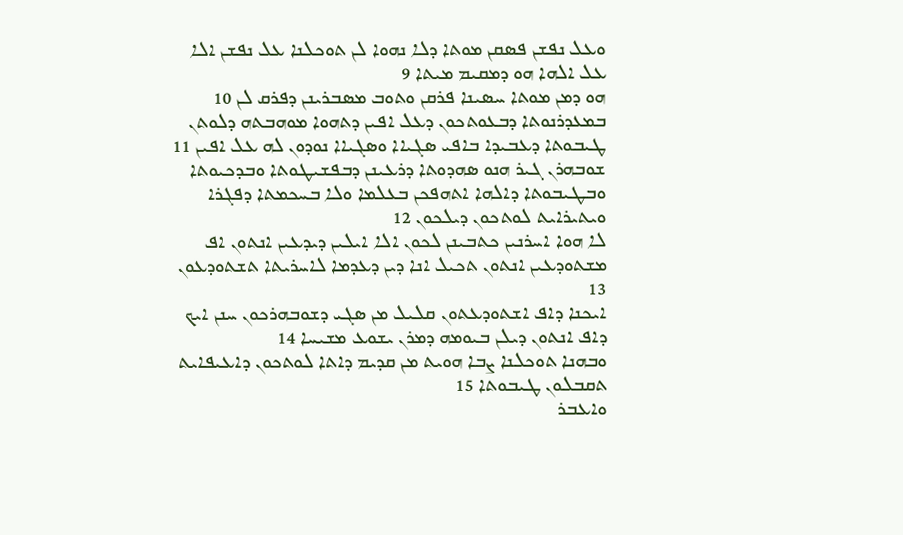ܘܥܠ ܢܦܫܢ ܦܤܩܢ ܡܘܬܐ ܕܠܐ ܢܗܘܐ ܠܢ ܬܘܟܠܢܐ ܥܠ ܢܦܫܢ ܐܠܐ ܥܠ ܐܠܗܐ ܗܘ ܕܡܩܝܡ ܡܝܬܐ 9
ܗܘ ܕܡܢ ܡܘܬܐ ܚܤܝܢܐ ܦܪܩܢ ܘܬܘܒ ܡܤܒܪܝܢܢ ܕܦܪܩ ܠܢ 10
ܒܡܥܕܪܢܘܬܐ ܕܒܥܘܬܟܘܢ ܕܥܠ ܐܦܝܢ ܕܬܗܘܐ ܡܘܗܒܬܗ ܕܠܘܬܢ ܛܝܒܘܬܐ ܕܥܒܝܕܐ ܒܐܦܝ ܤܓܝܐܐ ܘܤܓܝܐܐ ܢܘܕܘܢ ܠܗ ܥܠ ܐܦܝܢ 11
ܫܘܒܗܪܢ ܓܝܪ ܗܢܘ ܤܗܕܘܬܐ ܕܪܥܝܢܢ ܕܒܦܫܝܛܘܬܐ ܘܒܕܟܝܘܬܐ ܘܒܛܝܒܘܬܐ ܕܐܠܗܐ ܐܬܗܦܟܢ ܒܥܠܡܐ ܘܠܐ ܒܚܟܡܬܐ ܕܦܓܪܐ ܘܝܬܝܪܐܝܬ ܠܘܬܟܘܢ ܕܝܠܟܘܢ 12
ܠܐ ܗܘܐ ܐܚܪܢܝܢ ܟܬܒܝܢܢ ܠܟܘܢ ܐܠܐ ܐܝܠܝܢ ܕܝܕܥܝܢ ܐܢܬܘܢ ܐܦ ܡܫܬܘܕܥܝܢ ܐܢܬܘܢ ܬܟܝܠ ܐܢܐ ܕܝܢ ܕܥܕܡܐ ܠܐܚܪܝܬܐ ܬܫܬܘܕܥܘܢ 13
ܐܝܟܢܐ ܕܐܦ ܐܫܬܘܕܥܬܘܢ ܩܠܝܠ ܡܢ ܤܓܝ ܕܫܘܒܗܪܟܘܢ ܚܢܢ ܐܝܟ ܕܐܦ ܐܢܬܘܢ ܕܝܠܢ ܒܝܘܡܗ ܕܡܪܢ ܝܫܘܥ ܡܫܝܚܐ 14
ܘܒܗܢܐ ܬܘܟܠܢܐ ܨܒܐ ܗܘܝܬ ܡܢ ܩܕܝܡ ܕܐܬܐ ܠܘܬܟܘܢ ܕܐܥܝܦܐܝܬ ܬܩܒܠܘܢ ܛܝܒܘܬܐ 15
ܘܐܥܒܪ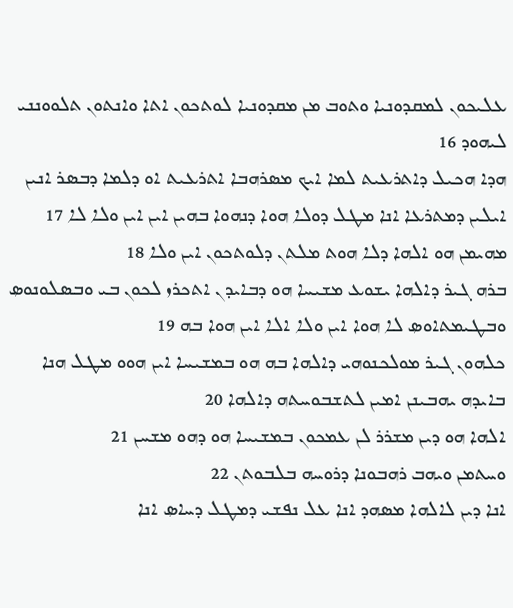ܥܠܝܟܘܢ ܠܡܩܕܘܢܝܐ ܘܬܘܒ ܡܢ ܡܩܕܘܢܝܐ ܠܘܬܟܘܢ ܐܬܐ ܘܐܢܬܘܢ ܬܠܘܘܢܢܝ ܠܝܗܘܕ 16
ܗܕܐ ܗܟܝܠ ܕܐܬܪܥܝܬ ܠܡܐ ܐܝܟ ܡܤܪܗܒܐ ܐܬܪܥܝܬ ܐܘ ܕܠܡܐ ܕܒܤܪ ܐܢܝܢ ܐܝܠܝܢ ܕܡܬܪܥܐ ܐܢܐ ܡܛܠ ܕܘܠܐ ܗܘܐ ܕܢܗܘܐ ܒܗܝܢ ܐܝܢ ܐܝܢ ܘܠܐ ܠܐ 17
ܡܗܝܡܢ ܗܘ ܐܠܗܐ ܕܠܐ ܗܘܬ ܡܠܬܢ ܕܠܘܬܟܘܢ ܐܝܢ ܘܠܐ 18
ܒܪܗ ܓܝܪ ܕܐܠܗܐ ܝܫܘܥ ܡܫܝܚܐ ܗܘ ܕܒܐܝܕܢ ܐܬܟܪܙ ܠܟܘܢ ܒܝ ܘܒܤܠܘܢܘܤ ܘܒܛܝܡܬܐܘܤ ܠܐ ܗܘܐ ܐܝܢ ܘܠܐ ܐܠܐ ܐܝܢ ܗܘܐ ܒܗ 19
ܟܠܗܘܢ ܓܝܪ ܡܘܠܟܢܘܗܝ ܕܐܠܗܐ ܒܗ ܗܘ ܒܡܫܝܚܐ ܐܝܢ ܗܘܘ ܡܛܠ ܗܢܐ ܒܐܝܕܗ ܝܗܒܝܢܢ ܐܡܝܢ ܠܬܫܒܘܚܬܗ ܕܐܠܗܐ 20
ܐܠܗܐ ܗܘ ܕܝܢ ܡܫܪܪ ܠܢ ܥܡܟܘܢ ܒܡܫܝܚܐ ܗܘ ܕܗܘ ܡܫܚܢ 21
ܘܚܬܡܢ ܘܝܗܒ ܪܗܒܘܢܐ ܕܪܘܚܗ ܒܠܒܘܬܢ 22
ܐܢܐ ܕܝܢ ܠܐܠܗܐ ܡܤܗܕ ܐܢܐ ܥܠ ܢܦܫܝ ܕܡܛܠ ܕܚܐܤ ܐܢܐ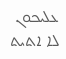ܥܠܝܟܘܢ ܠܐ ܐܬܝܬ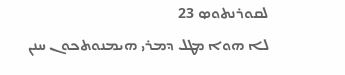ܠܩܘܪܢܬܘܤ 23
ܠܐ ܗܘܐ ܡܛܠ ܕܡܪܝ ܗܝܡܢܘܬܟܘܢ ܚܢܢ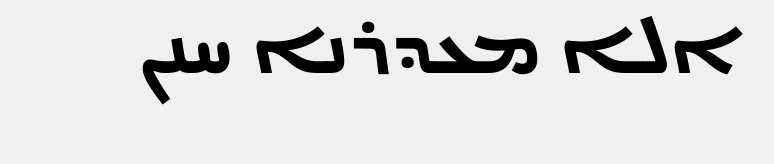ܐܠܐ ܡܥܕܪܢܐ ܚܢܢ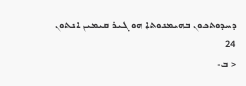ܕܚܕܘܬܟܘܢ ܒܗܝܡܢܘܬܐ ܗܘ ܓܝܪ ܩܝܡܝܢ ܐܢܬܘܢ 24
< ܒ-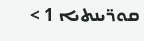ܩܘܪ̈ܝܢܬܝܐ 1 >